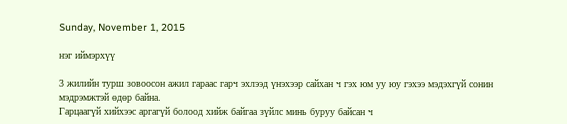Sunday, November 1, 2015

нэг иймэрхүү

3 жилийн турш зовоосон ажил гараас гарч эхлээд үнэхээр сайхан ч гэх юм уу юу гэхээ мэдэхгүй сонин мэдрэмжтэй өдөр байна.
Гарцаагүй хийхээс аргагүй болоод хийж байгаа зүйлс минь буруу байсан ч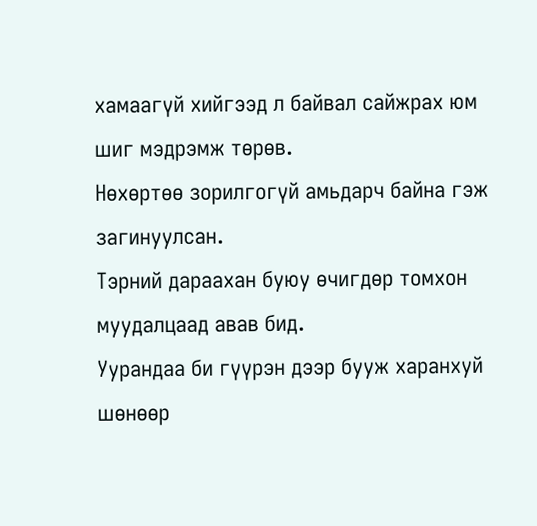хамаагүй хийгээд л байвал сайжрах юм шиг мэдрэмж төрөв.
Нөхөртөө зорилгогүй амьдарч байна гэж загинуулсан.
Тэрний дараахан буюу өчигдөр томхон муудалцаад авав бид.
Уурандаа би гүүрэн дээр бууж харанхуй шөнөөр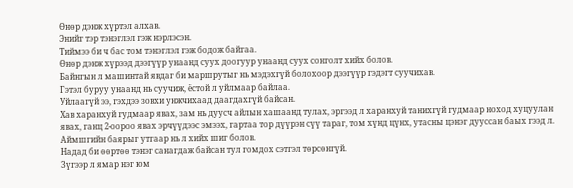Өнөр дэнж хүртэл алхав.
Энийг тэр тэнэглэл гэж нэрлэсэн.
Тиймээ би ч бас том тэнэглэл гэж бодож байгаа.
Өнөр дэнж хүрээд дээгүүр унаанд суух доогуур унаанд суух сонголт хийх болов.
Байнгын л машинтай явдаг би маршрутыг нь мэдэхгүй болохоор дээгүүр гэдэгт суучихав.
Гэтэл буруу унаанд нь суучиж, ёстой л уйлмаар байлаа.
Уйлаагүй ээ, гэхдээ зовхи унжчихаад даагдахгүй байсан.
Хав харанхуй гудмаар явах, зам нь дуусч айлын хашаанд тулах, эргээд л харанхуй танихгүй гудмаар ноход хуцуулан явах, ганц 2-оороо явах эрчүүдээс эмээх, гартаа тор дүүрэн сүү тараг, том хүнд цүнх, утасны цэнэг дууссан баых гээд л.
Аймшгийн баярыг утгаар нь л хийх шиг болов.
Надад би өөртөө тэнэг санагдаж байсан тул гомдох сэтгэл төрсөнгүй.
Зүгээр л ямар нэг юм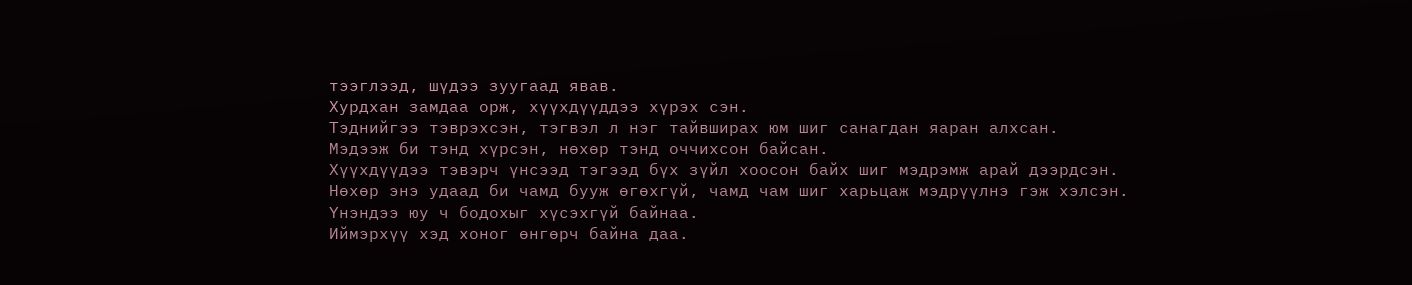тээглээд, шүдээ зуугаад явав.
Хурдхан замдаа орж, хүүхдүүддээ хүрэх сэн.
Тэднийгээ тэврэхсэн, тэгвэл л нэг тайвширах юм шиг санагдан яаран алхсан.
Мэдээж би тэнд хүрсэн, нөхөр тэнд оччихсон байсан.
Хүүхдүүдээ тэвэрч үнсээд тэгээд бүх зүйл хоосон байх шиг мэдрэмж арай дээрдсэн.
Нөхөр энэ удаад би чамд бууж өгөхгүй, чамд чам шиг харьцаж мэдрүүлнэ гэж хэлсэн.
Үнэндээ юу ч бодохыг хүсэхгүй байнаа.
Иймэрхүү хэд хоног өнгөрч байна даа.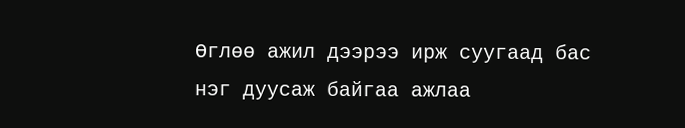Өглөө ажил дээрээ ирж суугаад бас нэг дуусаж байгаа ажлаа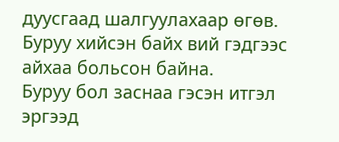дуусгаад шалгуулахаар өгөв.
Буруу хийсэн байх вий гэдгээс айхаа больсон байна.
Буруу бол заснаа гэсэн итгэл эргээд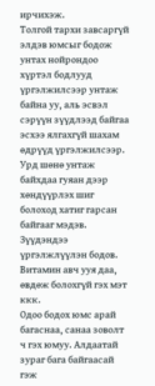ирчихэж.
Толгой тархи завсаргүй элдэв юмсыг бодож унтах нойрондоо хүртэл бодлууд үргэлжилсээр унтаж байна уу, аль эсвэл сэрүүн зүүдлээд байгаа эсхээ ялгахгүй шахам өдрүүд үргэлжилсээр.
Урд шөнө унтаж байхдаа гуяан дээр хөндүүрлэх шиг болоход хатиг гарсан байгааг мэдэв. Зүүдэндээ үргэлжлүүлэн бодов. Витамин авч ууя даа, өвдөж болохгүй гэх мэт ккк.
Одоо бодох юмс арай багаснаа, санаа зоволт ч гэх юмуу. Алдаатай зураг бага байгаасай гэж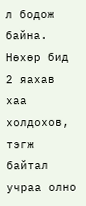л бодож байна.
Нөхөр бид 2 яахав хаа холдохов, тэгж байтал учраа олно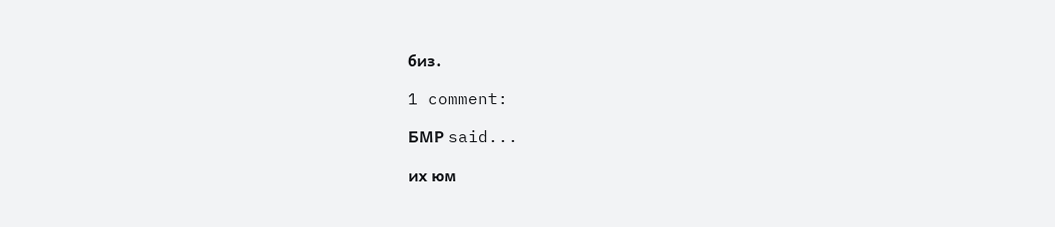биз.

1 comment:

БМР said...

их юм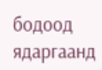бодоод ядаргаанд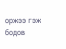оржээ гэж бодов